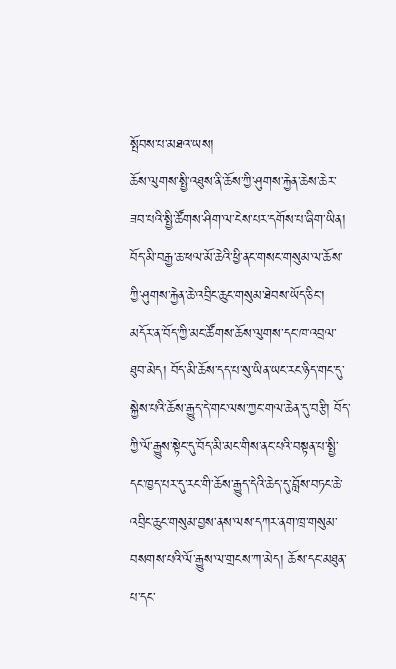སྤོབས་པ་མཐའ་ཡས།
ཆོས་ལུགས་སྤྱི་འཐུས་ནི་ཆོས་ཀྱི་ཤུགས་རྐྱེན་ཆེས་ཆེར་ཟབ་པའི་སྤྱི་ཚོགས་ཤིག་ལ་ངེས་པར་དགོས་པ་ཞིག་ཡིན། བོད་མི་བརྒྱ་ཆ་ཕལ་མོ་ཆེའི་ཕྱི་ནང་གསང་གསུམ་ལ་ཆོས་ཀྱི་ཤུགས་རྐྱེན་ཆེ་འབྲིང་ཆུང་གསུམ་ཐེབས་ཡོད་ཅིང་། མདོར་ན་བོད་ཀྱི་མང་ཚོགས་ཆོས་ལུགས་དང་ཁ་འབྲལ་ཐུབ་མེད། བོད་མི་ཆོས་དད་པ་སུ་ཡིན་ཡང་རང་ཉིད་གང་དུ་སྐྱེས་པའི་ཆོས་རྒྱུད་དེ་གང་ལས་ཀྱང་གལ་ཆེན་དུ་བརྩི། བོད་ཀྱི་ལོ་རྒྱུས་སྟེང་དུ་བོད་མི་མང་གིས་ནང་པའི་བསྟན་པ་སྤྱི་དང་ཁྱད་པར་དུ་རང་གི་ཆོས་རྒྱུད་དེའི་ཆེད་དུ་བློས་བཏང་ཆེ་འབྲིང་ཆུང་གསུམ་བྱས་ནས་ལས་དཀར་ནག་ཁྲ་གསུམ་བསགས་པའི་ལོ་རྒྱུས་ལ་གྲངས་ཀ་མེད། ཆོས་དང་མཐུན་པ་དང་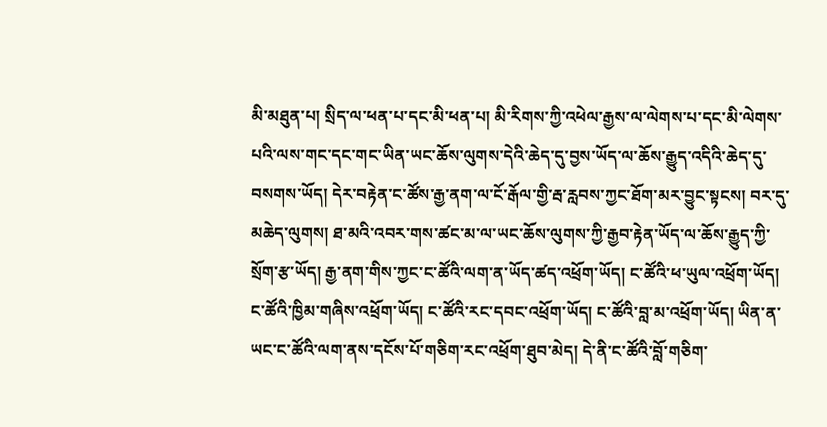མི་མཐུན་པ། སྲིད་ལ་ཕན་པ་དང་མི་ཕན་པ། མི་རིགས་ཀྱི་འཕེལ་རྒྱས་ལ་ལེགས་པ་དང་མི་ལེགས་པའི་ལས་གང་དང་གང་ཡིན་ཡང་ཆོས་ལུགས་དེའི་ཆེད་དུ་བྱས་ཡོད་ལ་ཆོས་རྒྱུད་འདིའི་ཆེད་དུ་བསགས་ཡོད། དེར་བརྟེན་ང་ཚོས་རྒྱ་ནག་ལ་ངོ་རྒོལ་གྱི་རྦ་རླབས་ཀྱང་ཐོག་མར་བྱུང་སྟངས། བར་དུ་མཆེད་ལུགས། ཐ་མའི་འབར་གས་ཚང་མ་ལ་ཡང་ཆོས་ལུགས་ཀྱི་རྒྱབ་རྟེན་ཡོད་ལ་ཆོས་རྒྱུད་ཀྱི་སྲོག་རྩ་ཡོད། རྒྱ་ནག་གིས་ཀྱང་ང་ཚོའི་ལག་ན་ཡོད་ཚད་འཕྲོག་ཡོད། ང་ཚོའི་ཕ་ཡུལ་འཕྲོག་ཡོད། ང་ཚོའི་ཁྱིམ་གཞིས་འཕྲོག་ཡོད། ང་ཚོའི་རང་དབང་འཕྲོག་ཡོད། ང་ཚོའི་བླ་མ་འཕྲོག་ཡོད། ཡིན་ན་ཡང་ང་ཚོའི་ལག་ནས་དངོས་པོ་གཅིག་རང་འཕྲོག་ཐུབ་མེད། དེ་ནི་ང་ཚོའི་བློ་གཅིག་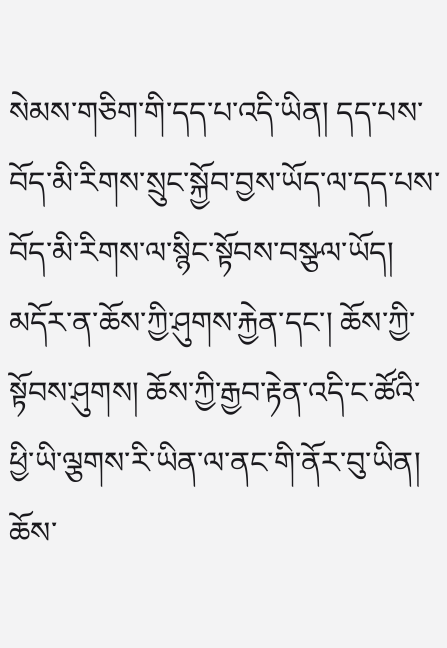སེམས་གཅིག་གི་དད་པ་འདི་ཡིན། དད་པས་བོད་མི་རིགས་སྲུང་སྐྱོབ་བྱས་ཡོད་ལ་དད་པས་བོད་མི་རིགས་ལ་སྙིང་སྟོབས་བསྩལ་ཡོད། མདོར་ན་ཆོས་ཀྱི་ཤུགས་རྐྱེན་དང་། ཆོས་ཀྱི་སྟོབས་ཤུགས། ཆོས་ཀྱི་རྒྱབ་རྟེན་འདི་ང་ཚོའི་ཕྱི་ཡི་ལྕགས་རི་ཡིན་ལ་ནང་གི་ནོར་བུ་ཡིན།
ཆོས་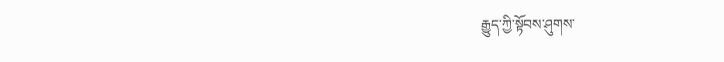རྒྱུད་ཀྱི་སྟོབས་ཤུགས་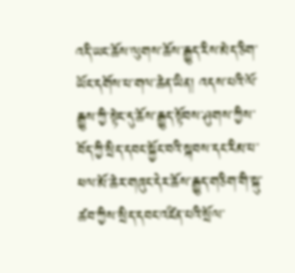འདི་ཡང་ཆོས་ལུགས་ཆོས་རྒྱུད་རིས་མེད་ཅིག་ཡོང་དགོས་པ་གལ་ཆེན་ཡིན། འདས་པའི་ལོ་རྒྱུས་ཀྱི་སྟེང་དུ་ཆོས་རྒྱུད་སྟོབས་ཤུགས་ཀྱིས་བོད་ཀྱི་སྲིད་དབང་སྐྱོང་བའི་སྐབས་དང་རིམ་པ་ཕལ་མོ་ཆེར་གཞུང་དེར་ཆོས་རྒྱུད་གཅིག་གི་སྐུ་ཚབ་ཀྱིས་སྲིད་དབང་འཛིན་པའི་སྲོལ་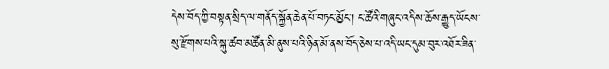དེས་བོད་ཀྱི་བསྟན་སྲིད་ལ་གནོད་སྐྱོན་ཆེན་པོ་བཏང་མྱོང་། ང་ཚོའི་གཞུང་འདིས་ཆོས་རྒྱུད་ཡོངས་སུ་རྫོགས་པའི་སྐུ་ཚབ་མཚོན་མི་ནུས་པའི་ཉིན་མོ་ནས་བོད་ཅེས་པ་འདི་ཡང་དུམ་བུར་འཐོར་ཟིན་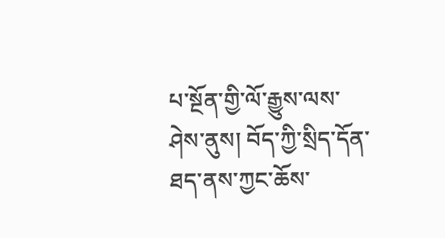པ་སྔོན་གྱི་ལོ་རྒྱུས་ལས་ཤེས་ནུས། བོད་ཀྱི་སྲིད་དོན་ཐད་ནས་ཀྱང་ཆོས་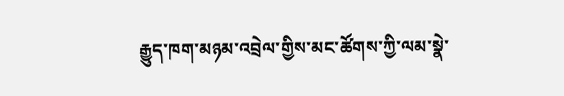རྒྱུད་ཁག་མཉམ་འབྲེལ་གྱིས་མང་ཚོགས་ཀྱི་ལམ་སྣེ་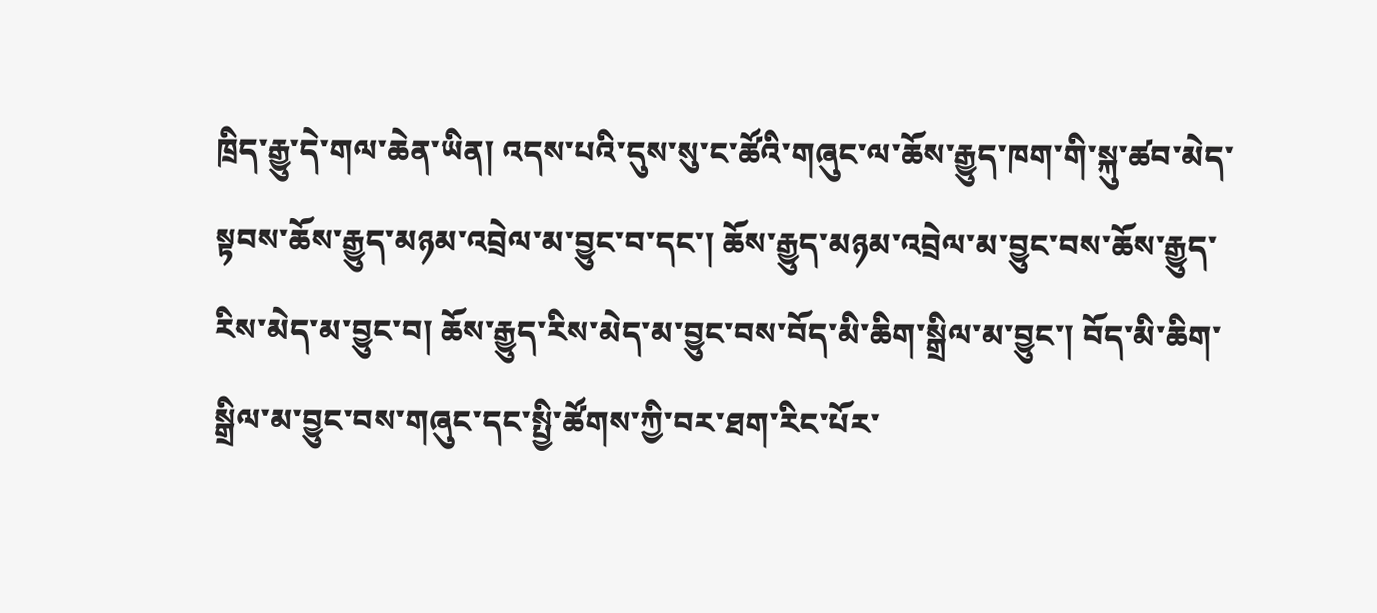ཁྲིད་རྒྱུ་དེ་གལ་ཆེན་ཡིན། འདས་པའི་དུས་སུ་ང་ཚོའི་གཞུང་ལ་ཆོས་རྒྱུད་ཁག་གི་སྐུ་ཚབ་མེད་སྟབས་ཆོས་རྒྱུད་མཉམ་འབྲེལ་མ་བྱུང་བ་དང་། ཆོས་རྒྱུད་མཉམ་འབྲེལ་མ་བྱུང་བས་ཆོས་རྒྱུད་རིས་མེད་མ་བྱུང་བ། ཆོས་རྒྱུད་རིས་མེད་མ་བྱུང་བས་བོད་མི་ཆིག་སྒྲིལ་མ་བྱུང་། བོད་མི་ཆིག་སྒྲིལ་མ་བྱུང་བས་གཞུང་དང་སྤྱི་ཚོགས་ཀྱི་བར་ཐག་རིང་པོར་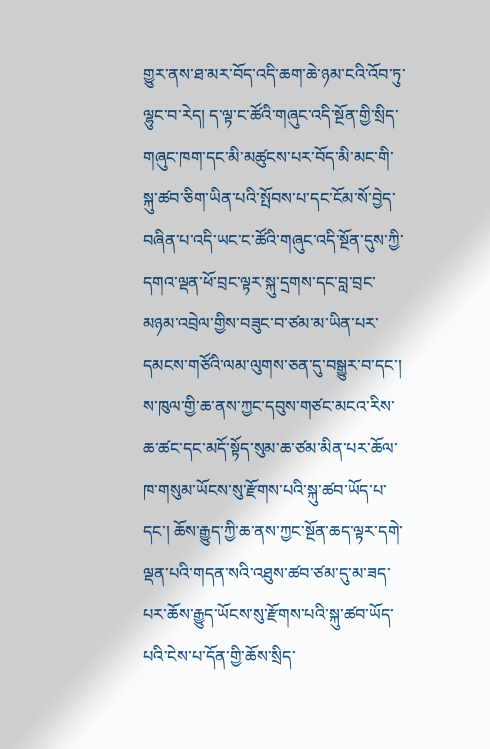གྱུར་ནས་ཐ་མར་བོད་འདི་ཆག་ཆེ་ཉམ་ངའི་འོབ་ཏུ་ལྷུང་བ་རེད། ད་ལྟ་ང་ཚོའི་གཞུང་འདི་སྔོན་གྱི་སྲིད་གཞུང་ཁག་དང་མི་མཚུངས་པར་བོད་མི་མང་གི་སྐུ་ཚབ་ཅིག་ཡིན་པའི་སྤོབས་པ་དང་ངོམ་སོ་བྱེད་བཞིན་པ་འདི་ཡང་ང་ཚོའི་གཞུང་འདི་སྔོན་དུས་ཀྱི་དགའ་ལྡན་ཕོ་བྲང་ལྟར་སྐུ་དྲགས་དང་བླ་བྲང་མཉམ་འབྲེལ་གྱིས་བཟུང་བ་ཙམ་མ་ཡིན་པར་དམངས་གཙོའི་ལམ་ལུགས་ཅན་དུ་བསྒྱུར་བ་དང་། ས་ཁུལ་གྱི་ཆ་ནས་ཀྱང་དབུས་གཙང་མངའ་རིས་ཆ་ཚང་དང་མདོ་སྟོད་སུམ་ཆ་ཙམ་མིན་པར་ཆོལ་ཁ་གསུམ་ཡོངས་སུ་རྫོགས་པའི་སྐུ་ཚབ་ཡོད་པ་དང་། ཆོས་རྒྱུད་ཀྱི་ཆ་ནས་ཀྱང་སྔོན་ཆད་ལྟར་དགེ་ལྡན་པའི་གདན་སའི་འཐུས་ཚབ་ཙམ་དུ་མ་ཟད་པར་ཆོས་རྒྱུད་ཡོངས་སུ་རྫོགས་པའི་སྐུ་ཚབ་ཡོད་པའི་ངེས་པ་དོན་གྱི་ཆོས་སྲིད་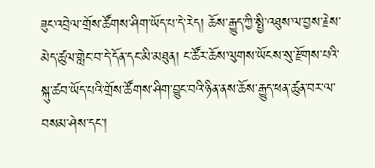ཟུང་འབྲེལ་གྲོས་ཚོགས་ཤིག་ཡོད་པ་དེ་རེད། ཆོས་རྒྱུད་ཀྱི་སྤྱི་འཐུས་ལ་བྱས་རྗེས་མེད་ཚུལ་གླེང་བ་དེ་དོན་དང་མི་མཐུན། ང་ཚོར་ཆོས་ལུགས་ཡོངས་སུ་རྫོགས་པའི་སྐུ་ཚབ་ཡོད་པའི་གྲོས་ཚོགས་ཤིག་བྱུང་བའི་ཉིན་ནས་ཆོས་རྒྱུད་ཕན་ཚུན་བར་ལ་བསམ་ཤེས་དང་།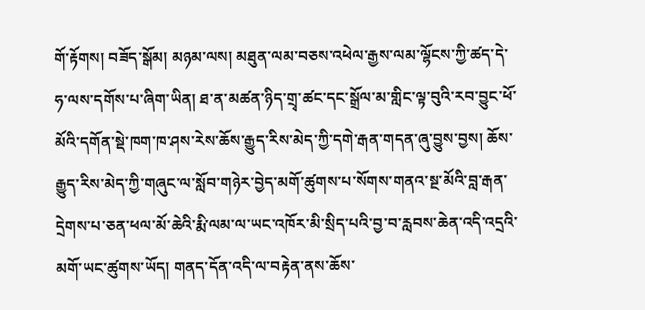གོ་རྟོགས། བཟོད་སྒོམ། མཉམ་ལས། མཐུན་ལམ་བཅས་འཕེལ་རྒྱས་ལམ་ལྷོངས་ཀྱི་ཚད་དེ་ཧ་ལས་དགོས་པ་ཞིག་ཡིན། ཐ་ན་མཚན་ཉིད་གྲྭ་ཚང་དང་སྒྲོལ་མ་གླིང་ལྟ་བུའི་རབ་བྱུང་ཕོ་མོའི་དགོན་སྡེ་ཁག་ཁ་ཤས་རེས་ཆོས་རྒྱུད་རིས་མེད་ཀྱི་དགེ་རྒན་གདན་ཞུ་བྱུས་བྱས། ཆོས་རྒྱུད་རིས་མེད་ཀྱི་གཞུང་ལ་སློབ་གཉེར་བྱེད་མགོ་ཚུགས་པ་སོགས་གནའ་སྔ་མོའི་བླ་རྒན་དྲེགས་པ་ཅན་ཕལ་མོ་ཆེའི་རྨི་ལམ་ལ་ཡང་འཁོར་མི་སྲིད་པའི་བྱ་བ་རླབས་ཆེན་འདི་འདྲའི་མགོ་ཡང་ཚུགས་ཡོད། གནད་དོན་འདི་ལ་བརྟེན་ནས་ཆོས་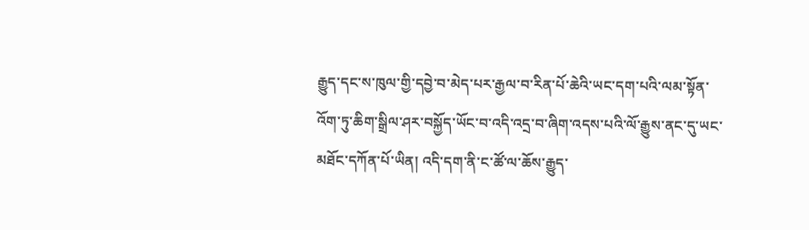རྒྱུད་དང་ས་ཁུལ་གྱི་དབྱེ་བ་མེད་པར་རྒྱལ་བ་རིན་པོ་ཆེའི་ཡང་དག་པའི་ལམ་སྟོན་འོག་ཏུ་ཆིག་སྒྲིལ་ཤར་བསྐྱོད་ཡོང་བ་འདི་འདྲ་བ་ཞིག་འདས་པའི་ལོ་རྒྱུས་ནང་དུ་ཡང་མཐོང་དཀོན་པོ་ཡིན། འདི་དག་ནི་ང་ཚོ་ལ་ཆོས་རྒྱུད་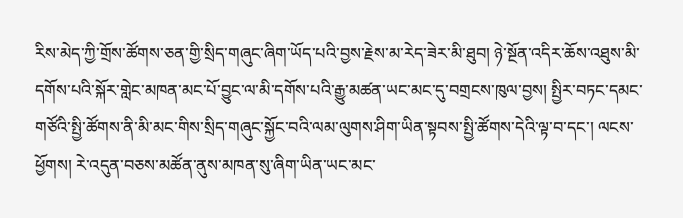རིས་མེད་ཀྱི་གྲོས་ཚོགས་ཅན་གྱི་སྲིད་གཞུང་ཞིག་ཡོད་པའི་བྱས་རྗེས་མ་རེད་ཟེར་མི་ཐུབ། ཉེ་སྔོན་འདིར་ཆོས་འཐུས་མི་དགོས་པའི་སྐོར་གླེང་མཁན་མང་པོ་བྱུང་ལ་མི་དགོས་པའི་རྒྱུ་མཚན་ཡང་མང་དུ་བགྲངས་ཁུལ་བྱས། སྤྱིར་བཏང་དམང་གཙོའི་སྤྱི་ཚོགས་ནི་མི་མང་གིས་སྲིད་གཞུང་སྐྱོང་བའི་ལམ་ལུགས་ཤིག་ཡིན་སྟབས་སྤྱི་ཚོགས་དེའི་ལྟ་བ་དང་། ལངས་ཕྱོགས། རེ་འདུན་བཅས་མཚོན་ནུས་མཁན་སུ་ཞིག་ཡིན་ཡང་མང་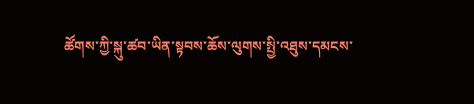ཚོགས་ཀྱི་སྐུ་ཚབ་ཡིན་སྟབས་ཆོས་ལུགས་སྤྱི་འཐུས་དམངས་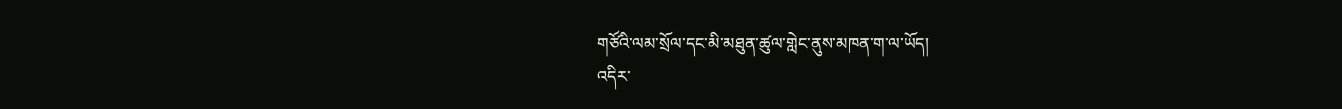གཙོའི་ལམ་སྲོལ་དང་མི་མཐུན་ཚུལ་གླེང་ནུས་མཁན་ག་ལ་ཡོད།
འདིར་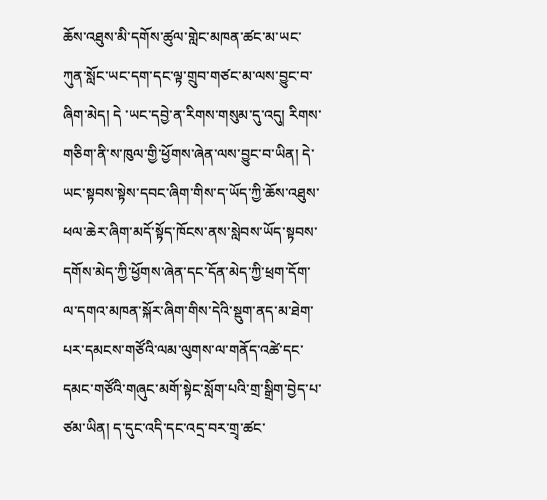ཆོས་འཐུས་མི་དགོས་ཚུལ་གླེང་མཁན་ཚང་མ་ཡང་ཀུན་སློང་ཡང་དག་དང་ལྟ་གྲུབ་གཙང་མ་ལས་བྱུང་བ་ཞིག་མེད། དེ ་ཡང་དབྱེ་ན་རིགས་གསུམ་དུ་འདུ། རིགས་གཅིག་ནི་ས་ཁུལ་གྱི་ཕྱོགས་ཞེན་ལས་བྱུང་བ་ཡིན། དེ་ཡང་སྟབས་སྟེས་དབང་ཞིག་གིས་ད་ཡོད་ཀྱི་ཆོས་འཐུས་ཕལ་ཆེར་ཞིག་མདོ་སྟོད་ཁོངས་ནས་སླེབས་ཡོད་སྟབས་དགོས་མེད་ཀྱི་ཕྱོགས་ཞེན་དང་དོན་མེད་ཀྱི་ཕྲག་དོག་ལ་དགའ་མཁན་སྐོར་ཞིག་གིས་དེའི་སྡུག་ནད་མ་ཐེག་པར་དམངས་གཙོའི་ལམ་ལུགས་ལ་གནོད་འཚེ་དང་དམང་གཙོའི་གཞུང་མགོ་སྟེང་སློག་པའི་གྲ་སྒྲིག་བྱེད་པ་ཙམ་ཡིན། ད་དུང་འདི་དང་འདྲ་བར་གྲྭ་ཚང་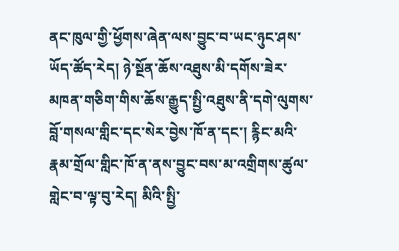ནང་ཁུལ་གྱི་ཕྱོགས་ཞེན་ལས་བྱུང་བ་ཡང་ཉུང་ཤས་ཡོད་ཚོད་རེད། ཉེ་སྔོན་ཆོས་འཐུས་མི་དགོས་ཟེར་མཁན་གཅིག་གིས་ཆོས་རྒྱུད་སྤྱི་འཐུས་ནི་དགེ་ལུགས་བློ་གསལ་གླིང་དང་སེར་བྱེས་ཁོ་ན་དང་། རྙིང་མའི་རྣམ་གྲོལ་གླིང་ཁོ་ན་ནས་བྱུང་བས་མ་འགྲིགས་ཚུལ་གླེང་བ་ལྟ་བུ་རེད། མིའི་སྤྱི་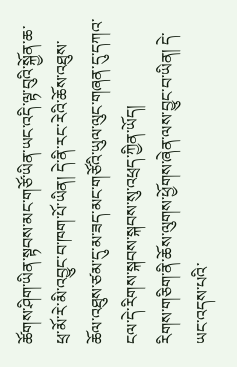ཚོགས་ཤིག་ཡིན་སྟབས་མང་གཙོ་ཡིན་ཡང་འདི་ལྟ་བུའི་སྐྱོན་ཆ་ཕྲ་མོ་རེ་མི་འབྱུང་བ་ཁག་པོ་ཡིན། དེ་ནི་རང་རེའི་ཆོས་འཐུས་ཆོལ་འཐུས་ཙམ་དུ་མ་ཟད་མང་གཙོའི་ཡུལ་ལུང་གཞན་དུ་དཀའ་ངལ་དེ་རིགས་སྐབས་སྐབས་སུ་འཕྲད་ཀྱིན་ཡོད།
རིགས་གཅིག་ནི་ཆོས་ལུགས་ཕྱོགས་ཞེན་ལས་བྱུང་བ་ཡིན། དེ་ཡང་འདས་པའི་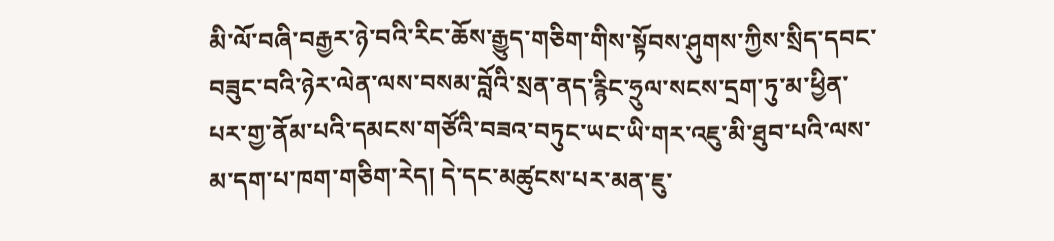མི་ལོ་བཞི་བརྒྱར་ཉེ་བའི་རིང་ཆོས་རྒྱུད་གཅིག་གིས་སྟོབས་ཤུགས་ཀྱིས་སྲིད་དབང་བཟུང་བའི་ཉེར་ལེན་ལས་བསམ་བློའི་སྲན་ནད་རྙིང་ཧྲུལ་སངས་དྲག་ཏུ་མ་ཕྱིན་པར་གྱ་ནོམ་པའི་དམངས་གཙོའི་བཟའ་བཏུང་ཡང་ཡི་གར་འཇུ་མི་ཐུབ་པའི་ལས་མ་དག་པ་ཁག་གཅིག་རེད། དེ་དང་མཚུངས་པར་མན་ཇུ་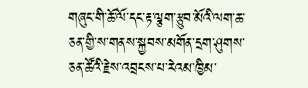གཞུང་གི་ཆོ་ལོ་དང་རྟ་ལྕག་རྩུབ་མོའི་ལག་ཆ་ཅན་གྱི་ས་གནས་སྐྱབས་མགོན་དྲག་ཤུགས་ཅན་ཚོའི་རྗེས་འབྲངས་པ་རེའམ་ཁྱིམ་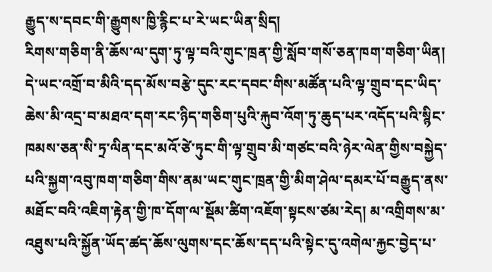རྒྱུད་ས་དབང་གི་རྒྱུགས་ཁྱི་རྙིང་པ་རེ་ཡང་ཡིན་སྲིད།
རིགས་གཅིག་ནི་ཆོས་ལ་དུག་ཏུ་ལྟ་བའི་གུང་ཁྲན་གྱི་སློབ་གསོ་ཅན་ཁག་གཅིག་ཡིན། དེ་ཡང་འགྲོ་བ་མིའི་དད་མོས་བརྩེ་དུང་རང་དབང་གིས་མཚོན་པའི་ལྟ་གྲུབ་དང་ཡིད་ཆེས་མི་འདྲ་བ་མཐའ་དག་རང་ཉིད་གཅིག་པུའི་རྐུབ་འོག་ཏུ་ཆུད་པར་འདོད་པའི་སྙིང་ཁམས་ཅན་སི་ཏྲ་ལིན་དང་མའོ་ཙེ་ཏུང་གི་ལྟ་གྲུབ་མི་གཙང་བའི་ཉེར་ལེན་གྱིས་བསྐྱེད་པའི་སྐྱག་འབུ་ཁག་གཅིག་གིས་ནམ་ཡང་གུང་ཁྲན་གྱི་མིག་ཤེལ་དམར་པོ་བརྒྱུད་ནས་མཐོང་བའི་འཇིག་རྟེན་གྱི་ཁ་དོག་ལ་སྡོམ་ཚིག་འཇོག་སྟངས་ཙམ་རེད། མ་འགྲིགས་མ་འཐུས་པའི་སྐྱོན་ཡོད་ཚད་ཆོས་ལུགས་དང་ཆོས་དད་པའི་སྟེང་དུ་འགེལ་རྐྱང་བྱེད་པ་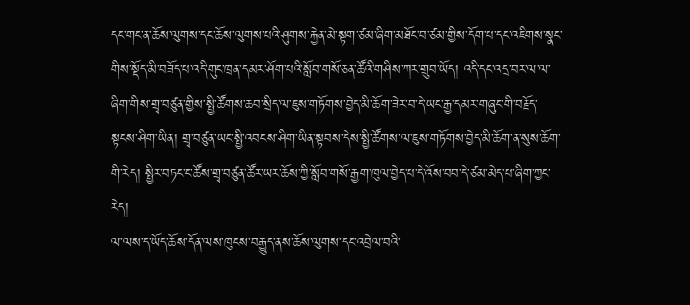དང་གང་ན་ཆོས་ལུགས་དང་ཆོས་ལུགས་པའི་ཤུགས་རྐྱེན་མེ་སྟག་ཙམ་ཞིག་མཐོང་བ་ཙམ་གྱིས་དོག་པ་དང་འཇིགས་སྣང་གིས་སྡོད་མི་བཟོད་པ་འདི་གུང་ཁྲན་དམར་ཤོག་པའི་སློབ་གསོ་ཅན་ཚོའི་གཤིས་ཀར་གྲུབ་ཡོད། འདི་དང་འདྲ་བར་ལ་ལ་ཞིག་གིས་གྲྭ་བཙུན་གྱིས་སྤྱི་ཚོགས་ཆབ་སྲིད་ལ་ཇུས་གཏོགས་བྱེད་མི་ཆོག་ཟེར་བ་དེ་ཡང་རྒྱ་དམར་གཞུང་གི་བརྗོད་སྟངས་ཤིག་ཡིན། གྲྭ་བཙུན་ཡང་སྤྱི་འབངས་ཤིག་ཡིན་སྟབས་དེས་སྤྱི་ཚོགས་ལ་ཇུས་གཏོགས་བྱེད་མི་ཆོག་ན་སུས་ཆོག་གི་རེད། སྤྱིར་བཏང་ང་ཚོས་གྲྭ་བཙུན་ཚོར་ཡར་ཆོས་ཀྱི་སློབ་གསོ་རྒྱག་ཁུལ་བྱེད་པ་དེ་འོས་བབ་དེ་ཙམ་མེད་པ་ཞིག་ཀྱང་རེད།
ལ་ལས་ད་ཡོད་ཆོས་དོན་ལས་ཁུངས་བརྒྱུད་ནས་ཆོས་ལུགས་དང་འབྲེལ་བའི་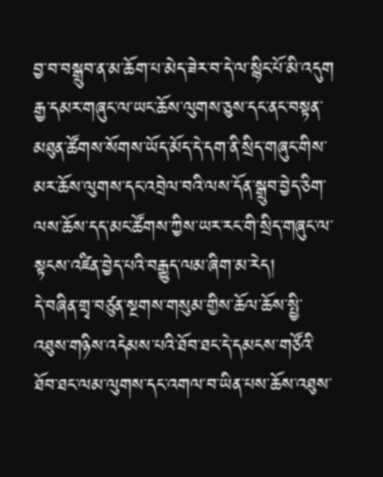བྱ་བ་བསྒྲུབ་ན་མ་ཆོག་པ་མེད་ཟེར་བ་དེ་ལ་སྙིང་པོ་མི་འདུག རྒྱ་དམར་གཞུང་ལ་ཡང་ཆོས་ལུགས་ཅུས་དང་ནང་བསྟན་མཐུན་ཚོགས་སོགས་ཡོད་མོད་དེ་དག་ནི་སྲིད་གཞུང་གིས་མར་ཆོས་ལུགས་དང་འབྲེལ་བའི་ལས་དོན་སྒྲུབ་བྱེད་ཅིག་ལས་ཆོས་དད་མང་ཚོགས་ཀྱིས་ཡར་རང་གི་སྲིད་གཞུང་ལ་སྟངས་འཛིན་བྱེད་པའི་བརྒྱུད་ལམ་ཞིག་མ་རེད།
དེ་བཞིན་གྲྭ་བཙུན་སྔགས་གསུམ་གྱིས་ཆོལ་ཆོས་སྤྱི་འཐུས་གཉིས་འདེམས་པའི་ཐོབ་ཐང་དེ་དམངས་གཙོའི་ཐོབ་ཐང་ལམ་ལུགས་དང་འགལ་བ་ཡིན་པས་ཆོས་འཐུས་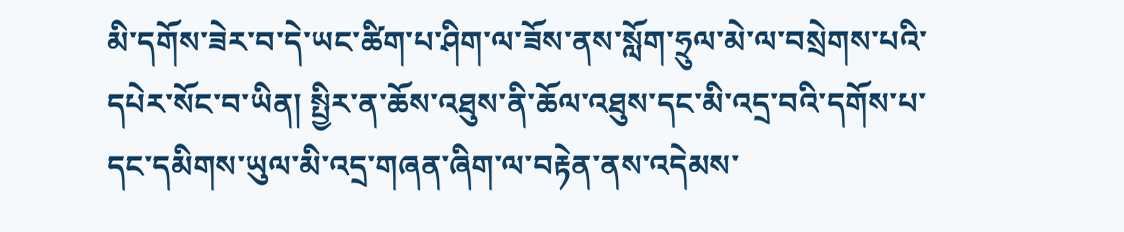མི་དགོས་ཟེར་བ་དེ་ཡང་ཚིག་པ་ཤིག་ལ་ཟོས་ནས་སློག་ཧྲུལ་མེ་ལ་བསྲེགས་པའི་དཔེར་སོང་བ་ཡིན། སྤྱིར་ན་ཆོས་འཐུས་ནི་ཆོལ་འཐུས་དང་མི་འདྲ་བའི་དགོས་པ་དང་དམིགས་ཡུལ་མི་འདྲ་གཞན་ཞིག་ལ་བརྟེན་ནས་འདེམས་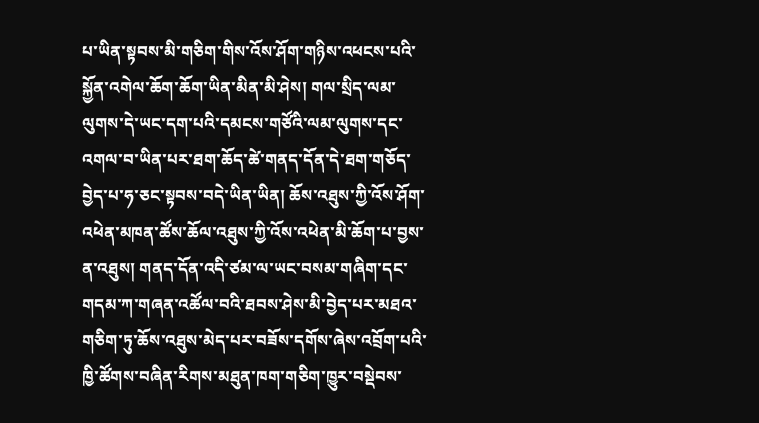པ་ཡིན་སྟབས་མི་གཅིག་གིས་འོས་ཤོག་གཉིས་འཕངས་པའི་སྐྱོན་འགེལ་ཆོག་ཆོག་ཡིན་མིན་མི་ཤེས། གལ་སྲིད་ལམ་ལུགས་དེ་ཡང་དག་པའི་དམངས་གཙོའི་ལམ་ལུགས་དང་འགལ་བ་ཡིན་པར་ཐག་ཆོད་ཚེ་གནད་དོན་དེ་ཐག་གཅོད་བྱེད་པ་ཧ་ཅང་སྟབས་བདེ་ཡིན་ཡིན། ཆོས་འཐུས་ཀྱི་འོས་ཤོག་འཕེན་མཁན་ཚོས་ཆོལ་འཐུས་ཀྱི་འོས་འཕེན་མི་ཆོག་པ་བྱས་ན་འཐུས། གནད་དོན་འདི་ཙམ་ལ་ཡང་བསམ་གཞིག་དང་གདམ་ཀ་གཞན་འཚོལ་བའི་ཐབས་ཤེས་མི་བྱེད་པར་མཐའ་གཅིག་ཏུ་ཆོས་འཐུས་མེད་པར་བཟོས་དགོས་ཞེས་འབྲོག་པའི་ཁྱི་ཚོགས་བཞིན་རིགས་མཐུན་ཁག་གཅིག་ཁྱུར་བསྡེབས་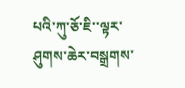པའི་ཀུ་ཅོ་ཇི་་ལྟར་ཤུགས་ཆེར་བསྒྲགས་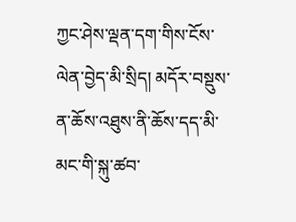ཀྱང་ཤེས་ལྡན་དག་གིས་ངོས་ལེན་བྱེད་མི་སྲིད། མདོར་བསྡུས་ན་ཆོས་འཐུས་ནི་ཆོས་དད་མི་མང་གི་སྐུ་ཚབ་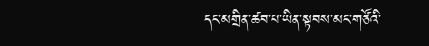དང་མགྲིན་ཚབ་པ་ཡིན་སྟབས་མང་གཙོའི་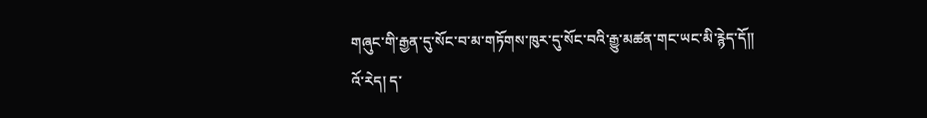གཞུང་གི་རྒྱན་དུ་སོང་བ་མ་གཏོགས་ཁུར་དུ་སོང་བའི་རྒྱུ་མཚན་གང་ཡང་མི་རྙེད་དོ༎
འོ་རེད། ད་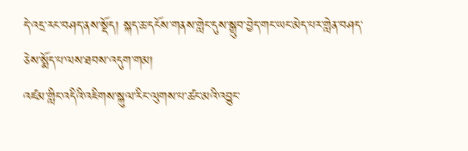དེ་འདྲ་རང་བཤད་ནས་སྡོད། སྐད་ཆ་དངོས་གནས་གླེང་དུས་སྒྲུབ་བྱེད་གང་ཡང་མེད་པར་གླེན་བཤད་ཅེས་སྨོད་པ་ལས་ཐབས་འདུག་གམ།
འཛམ་གླིང་འདིའི་འཇིགས་སྐུལ་རིང་ལུགས་པ་ཚང་མའི་འབྱུང་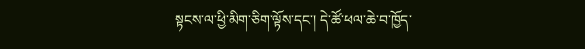སྟངས་ལ་ཕྱི་མིག་ཅིག་ལྟོས་དང་། དེ་ཚོ་ཕལ་ཆེ་བ་ཁྱོད་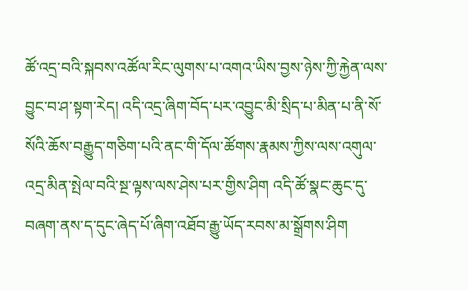ཚོ་འདྲ་བའི་སྐབས་འཚོལ་རིང་ལུགས་པ་འགའ་ཡིས་བྱས་ཉེས་ཀྱི་རྐྱེན་ལས་བྱུང་བ་ཤ་སྟག་རེད། འདི་འདྲ་ཞིག་བོད་པར་འབྱུང་མི་སྲིད་པ་མིན་པ་ནི་སོ་སོའི་ཆོས་བརྒྱུད་གཅིག་པའི་ནང་གི་དོལ་ཚོགས་རྣམས་ཀྱིས་ལས་འགུལ་འདྲ་མིན་སྤེལ་བའི་སྔ་ལྟས་ལས་ཤེས་པར་གྱིས་ཤིག འདི་ཚོ་སྣང་ཆུང་དུ་བཞག་ནས་ད་དུང་ཞེད་པོ་ཞིག་འཐོབ་རྒྱུ་ཡོད་རབས་མ་སྒྲོགས་ཤིག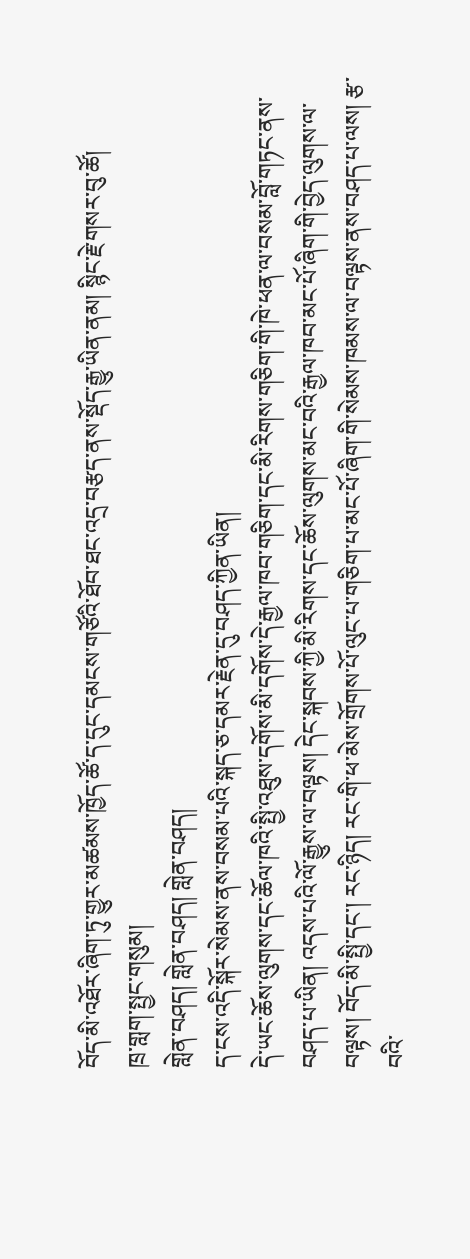བོད་མི་འཐོར་ཞིག་ཏུ་གྱུར་མཚམས་ཁྱོད་ཚོ་ད་དུང་དམངས་གཙོའི་ཐོབ་ཐང་འདྲ་བརྩད་ནས་སྡོད་རྒྱུ་ཡིན་ནམ། སྙིང་རྗེ་གསར་བུ་ཚོ།
ཁྲ་གླག་སྤྱང་གསུམ།
གླེན་བཤད། གླེན་བཤད། གླེན་བཤད།
ད་ངས་འདི་སྐོར་སེམས་ནས་བསམ་པའི་སྐད་ཅ་དམར་རྗེན་དུ་བཤད་ཀྱིན་ཡིན།
དེ་ཡང་ཆོས་ལུགས་དང་ཆོལ་ཁའི་སྤྱི་འཐུས་དགོས་མི་དགོས་དེ་རྒྱལ་ཁབ་གཅིག་དང་མི་རིགས་གཅིག་གི་ཁེ་ཕན་ལ་བསམ་བློ་གཏང་ནས་བཤད་པ་ཡིན། འདས་པའི་ལོ་རྒྱུས་ལ་བལྟས། དེང་སྐབས་ཀྱི་མི་རིགས་དང་ཆོས་ལུགས་མང་བའི་རྒྱལ་ཁབ་མང་པོ་ཞིག་གི་བྱེད་ལུགས་ལ་བལྟས། བོད་མི་སྤྱི་དང་། རང་ཉིད། རང་གི་ཕ་མེས་གྲོགས་པོ་ལུང་པ་གཅིག་པ་མང་པོ་ཞིག་གི་སེམས་ཁམས་ལ་བལྟས་ནས་བཤད་པ་ལས། རྩ་བའི་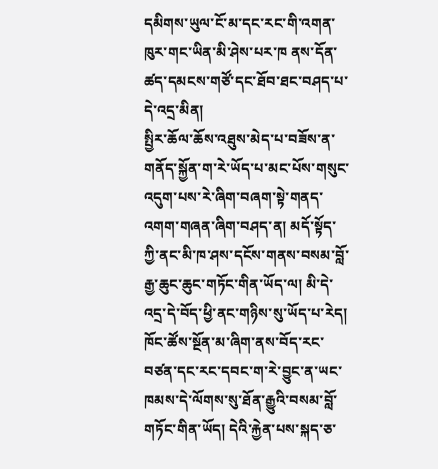དམིགས་ཡུལ་ངོ་མ་དང་རང་གི་འགན་ཁུར་གང་ཡིན་མི་ཤེས་པར་ཁ ནས་དོན་ཚད་དམངས་གཙོ་དང་ཐོབ་ཐང་བཤད་པ་དེ་འདྲ་མིན།
སྤྱིར་ཆོལ་ཆོས་འཐུས་མེད་པ་བཟོས་ན་གནོད་སྐྱོན་ག་རེ་ཡོད་པ་མང་པོས་གསུང་འདུག་པས་རེ་ཞིག་བཞག་སྟེ་གནད་འགག་གཞན་ཞིག་བཤད་ན། མདོ་སྟོད་ཀྱི་ནང་མི་ཁ་ཤས་དངོས་གནས་བསམ་བློ་རྒྱ་ཆུང་ཆུང་གཏོང་གིན་ཡོད་ལ། མི་དེ་འདྲ་དེ་བོད་ཕྱི་ནང་གཉིས་སུ་ཡོད་པ་རེད། ཁོང་ཚོས་སྔོན་མ་ཞིག་ནས་བོད་རང་བཙན་དང་རང་དབང་ག་རེ་བྱུང་ན་ཡང་ཁམས་དེ་ལོགས་སུ་ཐོན་རྒྱུའི་བསམ་བློ་གཏོང་གིན་ཡོད། དེའི་རྐྱེན་པས་སྐད་ཅ་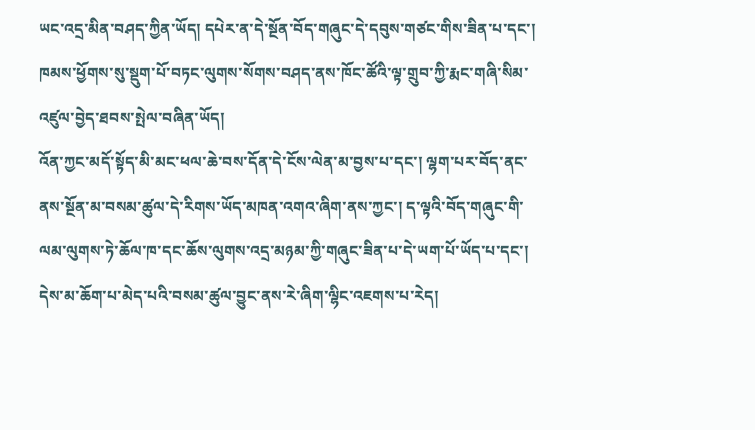ཡང་འདྲ་མིན་བཤད་ཀྱིན་ཡོད། དཔེར་ན་དེ་སྔོན་བོད་གཞུང་དེ་དབུས་གཙང་གིས་ཟིན་པ་དང་། ཁམས་ཕྱོགས་སུ་སྡུག་པོ་བཏང་ལུགས་སོགས་བཤད་ནས་ཁོང་ཚོའི་ལྟ་གྲུབ་ཀྱི་རྨང་གཞི་སིམ་འཛུལ་བྱེད་ཐབས་སྤེལ་བཞིན་ཡོད།
འོན་ཀྱང་མདོ་སྟོད་མི་མང་ཕལ་ཆེ་བས་དོན་དེ་ངོས་ལེན་མ་བྱས་པ་དང་། ལྷག་པར་བོད་ནང་ནས་སྔོན་མ་བསམ་ཚུལ་དེ་རིགས་ཡོད་མཁན་འགའ་ཞིག་ནས་ཀྱང་། ད་ལྟའི་བོད་གཞུང་གི་ལམ་ལུགས་ཏེ་ཆོལ་ཁ་དང་ཆོས་ལུགས་འདྲ་མཉམ་ཀྱི་གཞུང་ཟིན་པ་དེ་ཡག་པོ་ཡོད་པ་དང་། དེས་མ་ཆོག་པ་མེད་པའི་བསམ་ཚུལ་བྱུང་ནས་རེ་ཞིག་ལྷིང་འཇགས་པ་རེད།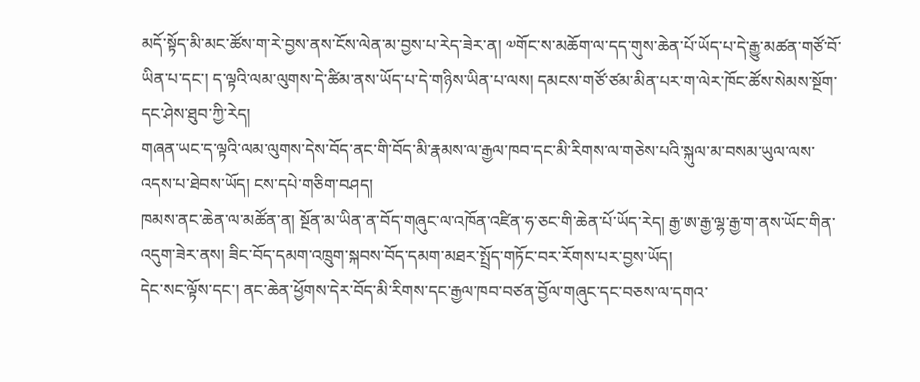མདོ་སྟོད་མི་མང་ཚོས་ག་རེ་བྱས་ནས་ངོས་ལེན་མ་བྱས་པ་རེད་ཟེར་ན། ༧གོང་ས་མཆོག་ལ་དད་གུས་ཆེན་པོ་ཡོད་པ་དེ་རྒྱུ་མཚན་གཙོ་བོ་ཡིན་པ་དང་། ད་ལྟའི་ལམ་ལུགས་དེ་ཚིམ་ནས་ཡོད་པ་དེ་གཉིས་ཡིན་པ་ལས། དམངས་གཙོ་ཙམ་མིན་པར་ག་ལེར་ཁོང་ཚོས་སེམས་སྔོག་དང་ཤེས་ཐུབ་ཀྱི་རེད།
གཞན་ཡང་ད་ལྟའི་ལམ་ལུགས་དེས་བོད་ནང་གི་བོད་མི་རྣམས་ལ་རྒྱལ་ཁབ་དང་མི་རིགས་ལ་གཅེས་པའི་སྐུལ་མ་བསམ་ཡུལ་ལས་འདས་པ་ཐེབས་ཡོད། ངས་དཔེ་གཅིག་བཤད།
ཁམས་ནང་ཆེན་ལ་མཚོན་ན། སྔོན་མ་ཡིན་ན་བོད་གཞུང་ལ་འཁོན་འཛིན་ཧ་ཅང་གི་ཆེན་པོ་ཡོད་རེད། རྒྱ་ཨ་རྒྱ་ལྷ་རྒྱ་ག་ནས་ཡོང་གིན་འདུག་ཟེར་ནས། ཟིང་བོད་དམག་འཁྲུག་སྐབས་བོད་དམག་མཐར་སྤྲོད་གཏོང་བར་རོགས་པར་བྱས་ཡོད།
དེང་སང་ལྟོས་དང་། ནང་ཆེན་ཕྱོགས་དེར་བོད་མི་རིགས་དང་རྒྱལ་ཁབ་བཙན་བྱོལ་གཞུང་དང་བཅས་ལ་དགའ་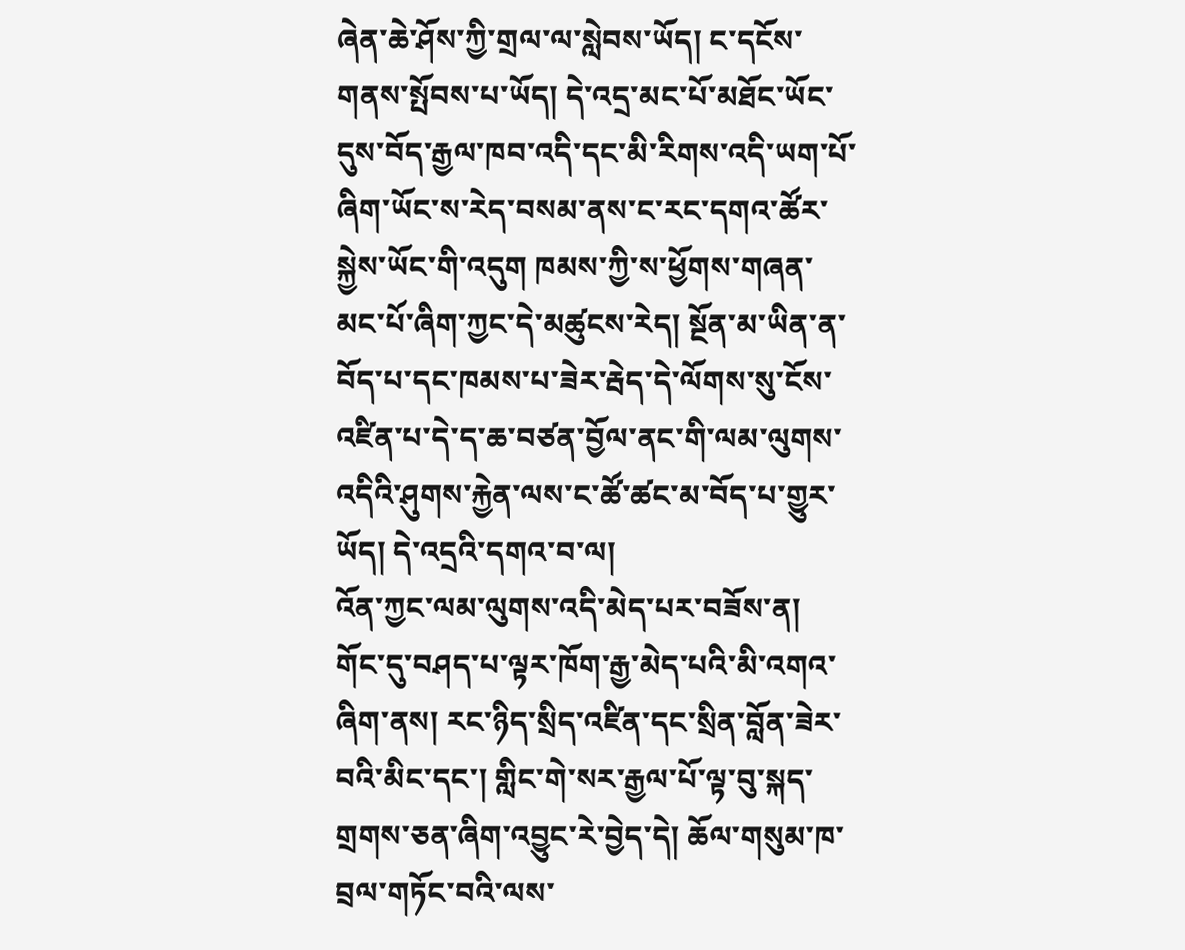ཞེན་ཆེ་ཤོས་ཀྱི་གྲལ་ལ་སླེབས་ཡོད། ང་དངོས་གནས་སྤོབས་པ་ཡོད། དེ་འདྲ་མང་པོ་མཐོང་ཡོང་དུས་བོད་རྒྱལ་ཁབ་འདི་དང་མི་རིགས་འདི་ཡག་པོ་ཞིག་ཡོང་ས་རེད་བསམ་ནས་ང་རང་དགའ་ཚོར་སྐྱེས་ཡོང་གི་འདུག ཁམས་ཀྱི་ས་ཕྱོགས་གཞན་མང་པོ་ཞིག་ཀྱང་དེ་མཚུངས་རེད། སྔོན་མ་ཡིན་ན་བོད་པ་དང་ཁམས་པ་ཟེར་རྦེད་དེ་ལོགས་སུ་ངོས་འཛིན་པ་དེ་ད་ཆ་བཙན་བྱོལ་ནང་གི་ལམ་ལུགས་འདིའི་ཤུགས་རྐྱེན་ལས་ང་ཚོ་ཚང་མ་བོད་པ་གྱུར་ཡོད། དེ་འདྲའི་དགའ་བ་ལ།
འོན་ཀྱང་ལམ་ལུགས་འདི་མེད་པར་བཟོས་ན། གོང་དུ་བཤད་པ་ལྟར་ཁོག་རྒྱ་མེད་པའི་མི་འགའ་ཞིག་ནས། རང་ཉིད་སྲིད་འཛིན་དང་སྲིན་བློན་ཟེར་བའི་མིང་དང་། གླིང་གེ་སར་རྒྱལ་པོ་ལྟ་བུ་སྐད་གྲགས་ཅན་ཞིག་འབྱུང་རེ་བྱེད་དེ། ཆོལ་གསུམ་ཁ་བྲལ་གཏོང་བའི་ལས་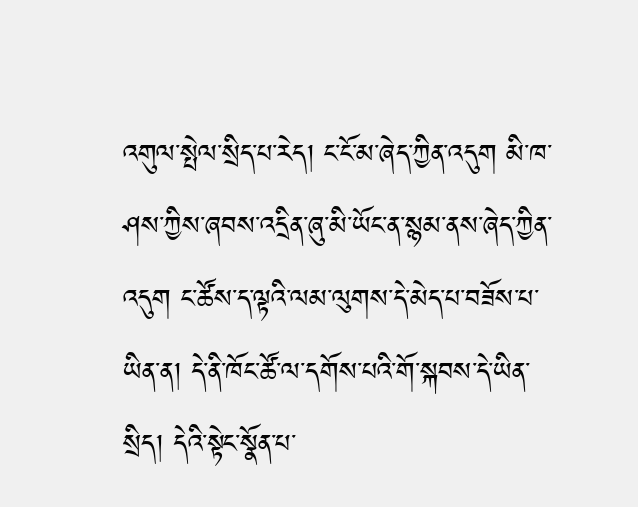འགུལ་སྤེལ་སྲིད་པ་རེད། ང་ངོ་མ་ཞེད་ཀྱིན་འདུག མི་ཁ་ཤས་ཀྱིས་ཞབས་འདྲིན་ཞུ་མི་ཡོང་ན་སྙམ་ནས་ཞེད་ཀྱིན་འདུག ང་ཚོས་ད་ལྟའི་ལམ་ལུགས་དེ་མེད་པ་བཟོས་པ་ཡིན་ན། དེ་ནི་ཁོང་ཚོ་ལ་དགོས་པའི་གོ་སྐབས་དེ་ཡིན་སྲིད། དེའི་སྟེང་སྣོན་པ་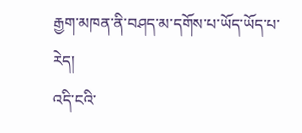རྒྱག་མཁན་ནི་བཤད་མ་དགོས་པ་ཡོད་ཡོད་པ་རེད།
འདི་ངའི་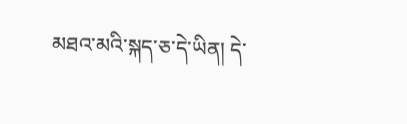མཐའ་མའི་སྐད་ཅ་དེ་ཡིན། དེ་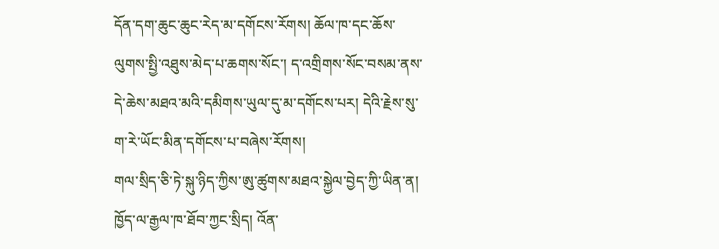དོན་དག་ཆུང་ཆུང་རེད་མ་དགོངས་རོགས། ཆོལ་ཁ་དང་ཆོས་ལུགས་སྤྱི་འཐུས་མེད་པ་ཆགས་སོང་། ད་འགྲིགས་སོང་བསམ་ནས་དེ་ཆེས་མཐའ་མའི་དམིགས་ཡུལ་དུ་མ་དགོངས་པར། དེའི་རྗེས་སུ་ག་རེ་ཡོང་མིན་དགོངས་པ་བཞེས་རོགས།
གལ་སྲིད་ཅི་ཏེ་སྐུ་ཉིད་ཀྱིས་ཨུ་ཚུགས་མཐའ་སྐྱེལ་བྱེད་ཀྱི་ཡིན་ན། ཁྱོད་ལ་རྒྱལ་ཁ་ཐོབ་ཀྱང་སྲིད། འོན་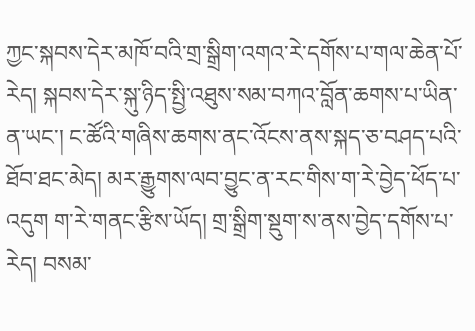ཀྱང་སྐབས་དེར་མཁོ་བའི་གྲ་སྒྲིག་འགའ་རེ་དགོས་པ་གལ་ཆེན་པོ་རེད། སྐབས་དེར་སྐུ་ཉིད་སྤྱི་འཐུས་སམ་བཀའ་བློན་ཆགས་པ་ཡིན་ན་ཡང་། ང་ཚོའི་གཞིས་ཆགས་ནང་འོངས་ནས་སྐད་ཅ་བཤད་པའི་ཐོབ་ཐང་མེད། མར་རྒྱུགས་ལབ་བྱུང་ན་རང་གིས་ག་རེ་བྱེད་ཕོད་པ་འདུག ག་རེ་གནང་རྩིས་ཡོད། གྲ་སྒྲིག་སྡུག་ས་ནས་བྱེད་དགོས་པ་རེད། བསམ་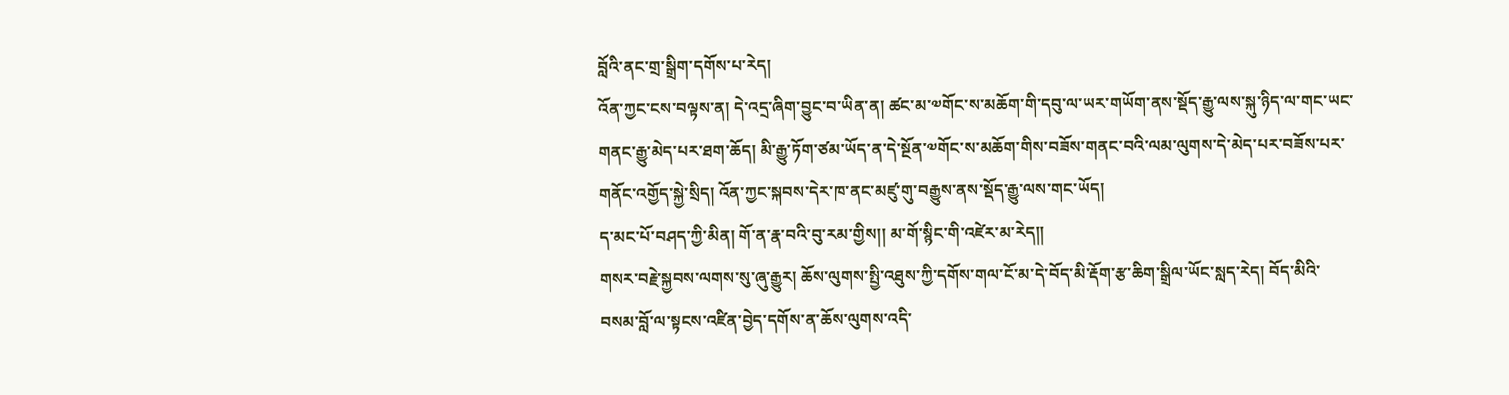བློའི་ནང་གྲ་སྒྲིག་དགོས་པ་རེད།
འོན་ཀྱང་ངས་བལྟས་ན། དེ་འདྲ་ཞིག་བྱུང་བ་ཡིན་ན། ཚང་མ་༧གོང་ས་མཆོག་གི་དབུ་ལ་ཡར་གཡོག་ནས་སྡོད་རྒྱུ་ལས་སྐུ་ཉིད་ལ་གང་ཡང་གནང་རྒྱུ་མེད་པར་ཐག་ཆོད། མི་རྒྱུ་ཏོག་ཙམ་ཡོད་ན་དེ་སྔོན་༧གོང་ས་མཆོག་གིས་བཟོས་གནང་བའི་ལམ་ལུགས་དེ་མེད་པར་བཟོས་པར་གནོང་འགྱོད་སྐྱེ་སྲིད། འོན་ཀྱང་སྐབས་དེར་ཁ་ནང་མཛུ་གུ་བརྒྱུས་ནས་སྡོད་རྒྱུ་ལས་གང་ཡོད།
ད་མང་པོ་བཤད་ཀྱི་མིན། གོ་ན་རྣ་བའི་བུ་རམ་གྱིས།། མ་གོ་སྙིང་གི་འཛེར་མ་རེད༎
གསར་བརྗེ་སྐྱབས་ལགས་སུ་ཞུ་རྒྱུར། ཆོས་ལུགས་སྤྱི་འཐུས་ཀྱི་དགོས་གལ་ངོ་མ་དེ་བོད་མི་རྡོག་རྩ་ཆིག་སྒྲིལ་ཡོང་སླད་རེད། བོད་མིའི་བསམ་བློ་ལ་སྟངས་འཛིན་བྱེད་དགོས་ན་ཆོས་ལུགས་འདི་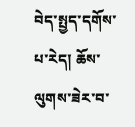བེད་སྤྱད་དགོས་པ་རེད། ཆོས་ལུགས་ཟེར་བ་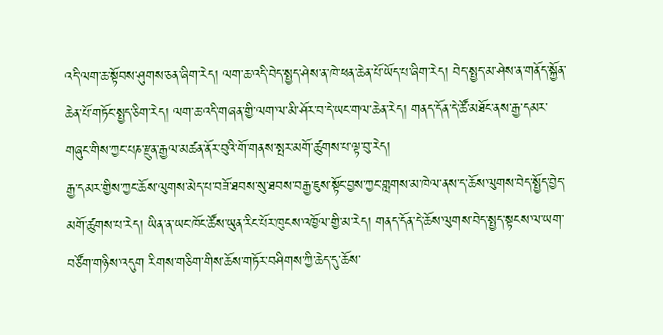འདི་ལག་ཆ་སྟོབས་ཤུགས་ཅན་ཞིག་རེད། ལག་ཆ་འདི་བེད་སྤྱད་ཤེས་ན་ཁེ་ཕན་ཆེན་པོ་ཡོད་པ་ཞིག་རེད། བེད་སྤྱད་མ་ཤེས་ན་གནོད་སྐྱོན་ཆེན་པོ་གཏོང་སྤྱད་ཅིག་རེད། ལག་ཆ་འདི་གཞན་གྱི་ལག་ལ་མི་ཤོར་བ་དེ་ཡང་གལ་ཆེན་རེད། གནད་དོན་དེ་ཚོ་མཐོང་ནས་རྒྱ་དམར་གཞུང་གིས་ཀྱང་པཎ་རྫུན་རྒྱལ་མཚན་ནོར་བུའི་གོ་གནས་སྤར་མགོ་ཚུགས་པ་ལྟ་བུ་རེད།
རྒྱ་དམར་གྱིས་ཀྱང་ཆོས་ལུགས་མེད་པ་བཟོ་ཐབས་སུ་ཐབས་བརྒྱ་ཇུས་སྟོང་བྱས་ཀྱང་གླགས་མ་ཁེལ་ནས་ད་ཆོས་ལུགས་བེད་སྤྱོད་བྱེད་མགོ་ཚུགས་པ་རེད། ཡིན་ན་ཡང་ཁོང་ཚོས་ཡུན་རིང་པོར་ཁུངས་འཁྱོལ་གྱི་མ་རེད། གནད་དོན་དེ་ཆོས་ལུགས་བེད་སྤྱད་སྟངས་ལ་ཡག་བཙོག་གཉིས་འདུག རིགས་གཅིག་གིས་ཆོས་གཏོར་བཤིགས་ཀྱི་ཆེད་དུ་ཆོས་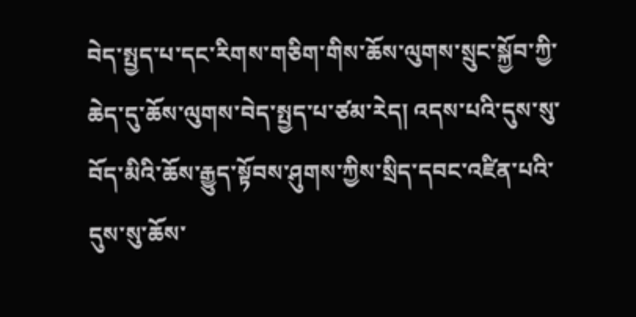བེད་སྤྱད་པ་དང་རིགས་གཅིག་གིས་ཆོས་ལུགས་སྲུང་སྐྱོབ་ཀྱི་ཆེད་དུ་ཆོས་ལུགས་བེད་སྤྱད་པ་ཙམ་རེད། འདས་པའི་དུས་སུ་བོད་མིའི་ཆོས་རྒྱུད་སྟོབས་ཤུགས་ཀྱིས་སྲིད་དབང་འཛིན་པའི་དུས་སུ་ཆོས་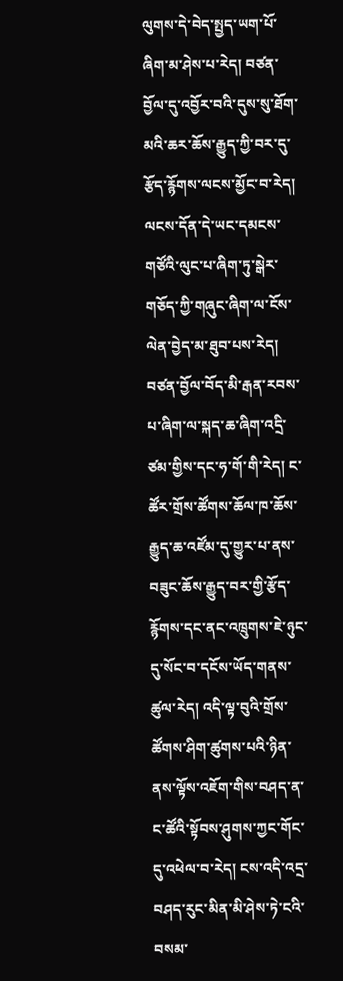ལུགས་དེ་བེད་སྤྱད་ཡག་པོ་ཞིག་མ་ཤེས་པ་རེད། བཙན་བྱོལ་དུ་འབྱོར་བའི་དུས་སུ་ཐོག་མའི་ཆར་ཆོས་རྒྱུད་ཀྱི་བར་དུ་རྩོད་རྙོགས་ལངས་མྱོང་བ་རེད། ལངས་དོན་དེ་ཡང་དམངས་གཙོའི་ལུང་པ་ཞིག་ཏུ་སྒེར་གཅོད་ཀྱི་གཞུང་ཞིག་ལ་ངོས་ལེན་བྱེད་མ་ཐུབ་པས་རེད། བཙན་བྱོལ་བོད་མི་རྒན་རབས་པ་ཞིག་ལ་སྐད་ཆ་ཞིག་འདྲི་ཙམ་གྱིས་དང་ཧ་གོ་གི་རེད། ང་ཚོར་གྲོས་ཚོགས་ཆོལ་ཁ་ཆོས་རྒྱུད་ཆ་འཛོམ་དུ་གྱུར་པ་ནས་བཟུང་ཆོས་རྒྱུད་བར་གྱི་རྩོད་རྙོགས་དང་ནང་འཁྲུགས་ཇེ་ཉུང་དུ་སོང་བ་དངོས་ཡོད་གནས་ཚུལ་རེད། འདི་ལྟ་བུའི་གྲོས་ཚོགས་ཤིག་ཚུགས་པའི་ཉིན་ནས་ལྟོས་འཇོག་གིས་བཤད་ན་ང་ཚོའི་སྟོབས་ཤུགས་ཀྱང་གོང་དུ་འཕེལ་བ་རེད། ངས་འདི་འདྲ་བཤད་རུང་མིན་མི་ཤེས་ཏེ་ངའི་བསམ་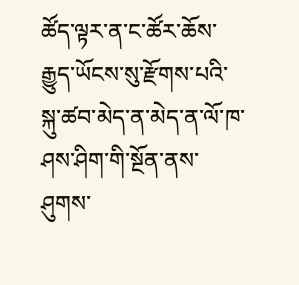ཚོད་ལྟར་ན་ང་ཚོར་ཆོས་རྒྱུད་ཡོངས་སུ་རྫོགས་པའི་སྐུ་ཚབ་མེད་ན་མེད་ན་ལོ་ཁ་ཤས་ཤིག་གི་སྔོན་ནས་ཤུགས་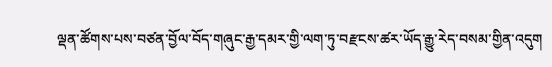ལྡན་ཚོགས་པས་བཙན་བྱོལ་བོད་གཞུང་རྒྱ་དམར་གྱི་ལག་ཏུ་བརྫངས་ཚར་ཡོད་རྒྱུ་རེད་བསམ་གྱིན་འདུག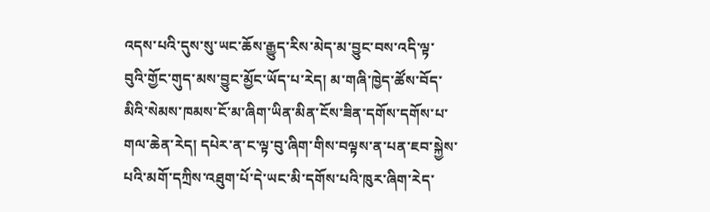འདས་པའི་དུས་སུ་ཡང་ཆོས་རྒྱུད་རིས་མེད་མ་བྱུང་བས་འདི་ལྟ་བུའི་གྱོང་གུད་མས་བྱུང་མྱོང་ཡོད་པ་རེད། མ་གཞི་ཁྱེད་ཚོས་བོད་མིའི་སེམས་ཁམས་ངོ་མ་ཞིག་ཡིན་མིན་ངོས་ཟིན་དགོས་དགོས་པ་གལ་ཆེན་རེད། དཔེར་ན་ང་ལྟ་བུ་ཞིག་གིས་བལྟས་ན་པན་ཇབ་སྐྱེས་པའི་མགོ་དཀྲིས་འཐུག་པོ་དེ་ཡང་མི་དགོས་པའི་ཁུར་ཞིག་རེད་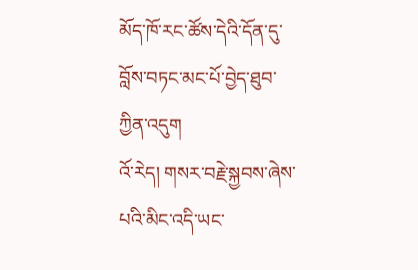མོད་ཁོ་རང་ཚོས་དེའི་དོན་དུ་བློས་བཏང་མང་པོ་བྱེད་ཐུབ་ཀྱིན་འདུག
འོ་རེད། གསར་བརྗེ་སྐྱབས་ཞེས་པའི་མིང་འདི་ཡང་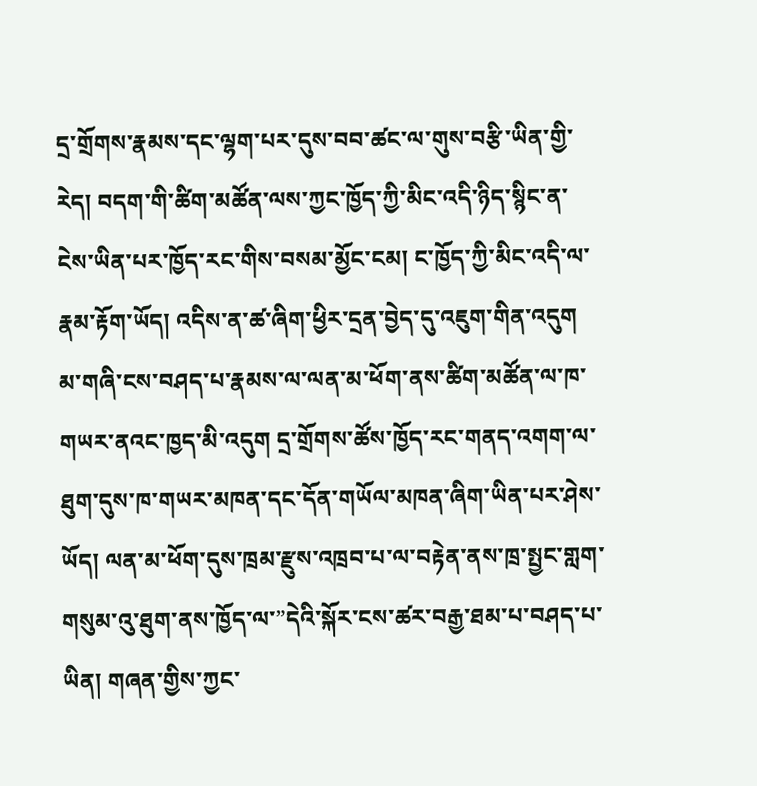དྲ་གྲོགས་རྣམས་དང་ལྷག་པར་དུས་བབ་ཚང་ལ་གུས་བརྩི་ཡིན་གྱི་རེད། བདག་གི་ཚིག་མཚོན་ལས་ཀྱང་ཁྱོད་ཀྱི་མིང་འདི་ཉིད་སྙིང་ན་ངེས་ཡིན་པར་ཁྱོད་རང་གིས་བསམ་མྱོང་ངམ། ང་ཁྱོད་ཀྱི་མིང་འདི་ལ་རྣམ་རྟོག་ཡོད། འདིས་ན་ཚ་ཞིག་ཕྱིར་དྲན་བྱེད་དུ་འཇུག་གིན་འདུག
མ་གཞི་ངས་བཤད་པ་རྣམས་ལ་ལན་མ་ཕོག་ནས་ཚིག་མཚོན་ལ་ཁ་གཡར་ནའང་ཁྱད་མི་འདུག དྲ་གྲོགས་ཚོས་ཁྱོད་རང་གནད་འགག་ལ་ཐུག་དུས་ཁ་གཡར་མཁན་དང་དོན་གཡོལ་མཁན་ཞིག་ཡིན་པར་ཤེས་ཡོད། ལན་མ་ཕོག་དུས་ཁྲམ་རྫུས་འཁྲབ་པ་ལ་བརྟེན་ནས་ཁྲ་སྤྱང་གླག་གསུམ་འུ་ཐུག་ནས་ཁྱོད་ལ་”དེའི་སྐོར་ངས་ཚར་བརྒྱ་ཐམ་པ་བཤད་པ་ཡིན། གཞན་གྱིས་ཀྱང་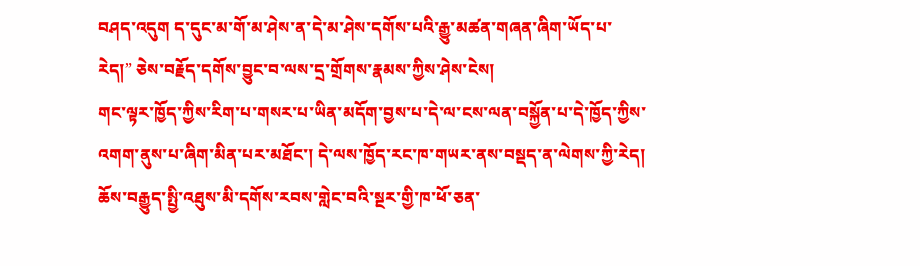བཤད་འདུག ད་དུང་མ་གོ་མ་ཤེས་ན་དེ་མ་ཤེས་དགོས་པའི་རྒྱུ་མཚན་གཞན་ཞིག་ཡོད་པ་རེད།” ཅེས་བརྗོད་དགོས་བྱུང་བ་ལས་དྲ་གྲོགས་རྣམས་ཀྱིས་ཤེས་ངེས།
གང་ལྟར་ཁྱོད་ཀྱིས་རིག་པ་གསར་པ་ཡིན་མདོག་བྱས་པ་དེ་ལ་ངས་ལན་བསྐྱོན་པ་དེ་ཁྱོད་ཀྱིས་འགག་ནུས་པ་ཞིག་མིན་པར་མཐོང་། དེ་ལས་ཁྱོད་རང་ཁ་གཡར་ནས་བསྡད་ན་ལེགས་ཀྱི་རེད། ཆོས་བརྒྱུད་སྤྱི་འཐུས་མི་དགོས་རབས་གླེང་བའི་སྔར་གྱི་ཁ་ཕོ་ཅན་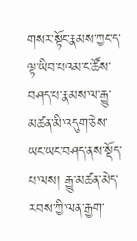གསར་སྟོང་རྣམས་ཀྱང་ད་ལྟ་ཡིབ་པའམ་ང་ཚོས་བཤད་པ་རྣམས་ལ་རྒྱུ་མཚན་མི་འདུག་ཅེས་ཡང་ཡང་བཤད་ནས་སྡོད་པ་ལས། རྒྱུ་མཚན་མེད་རབས་ཀྱི་ལན་རྒྱག་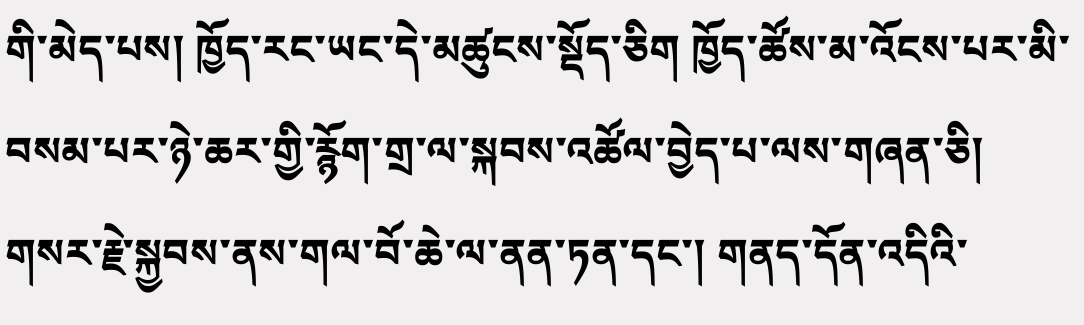གི་མེད་པས། ཁྱོད་རང་ཡང་དེ་མཚུངས་སྡོད་ཅིག ཁྱོད་ཚོས་མ་འོངས་པར་མི་བསམ་པར་ཉེ་ཆར་གྱི་རྙོག་གྲ་ལ་སྐབས་འཚོལ་བྱེད་པ་ལས་གཞན་ཅི།
གསར་རྗེ་སྐྱབས་ནས་གལ་བོ་ཆེ་ལ་ནན་ཏན་དང་། གནད་དོན་འདིའི་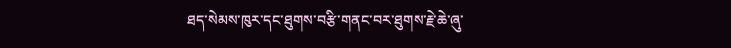ཐད་སེམས་ཁུར་དང་ཐུགས་བརྩི་གནང་བར་ཐུགས་རྗེ་ཆེ་ཞུ་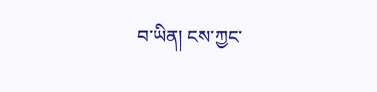བ་ཡིན། ངས་ཀྱང་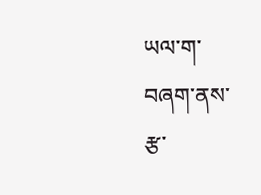ཡལ་ག་བཞག་ནས་རྩ་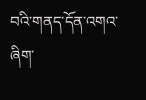བའི་གནད་དོན་འགའ་ཞིག་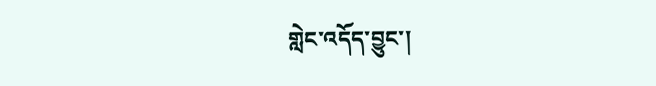གླེང་འདོད་བྱུང་།